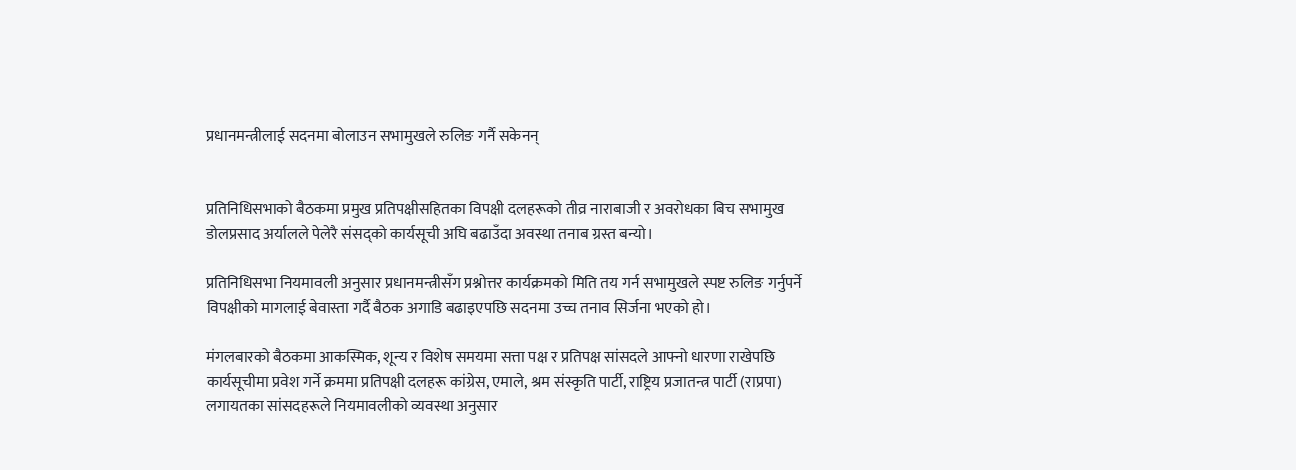प्रधानमन्त्रीलाई सदनमा बोलाउन सभामुखले रुलिङ गर्नै सकेनन्


प्रतिनिधिसभाको बैठकमा प्रमुख प्रतिपक्षीसहितका विपक्षी दलहरूको तीव्र नाराबाजी र अवरोधका बिच सभामुख डोलप्रसाद अर्यालले पेलेरै संसद्को कार्यसूची अघि बढाउँदा अवस्था तनाब ग्रस्त बन्यो।

प्रतिनिधिसभा नियमावली अनुसार प्रधानमन्त्रीसँग प्रश्नोत्तर कार्यक्रमको मिति तय गर्न सभामुखले स्पष्ट रुलिङ गर्नुपर्ने विपक्षीको मागलाई बेवास्ता गर्दै बैठक अगाडि बढाइएपछि सदनमा उच्च तनाव सिर्जना भएको हो।

मंगलबारको बैठकमा आकस्मिक, शून्य र विशेष समयमा सत्ता पक्ष र प्रतिपक्ष सांसदले आफ्नो धारणा राखेपछि कार्यसूचीमा प्रवेश गर्ने क्रममा प्रतिपक्षी दलहरू कांग्रेस, एमाले, श्रम संस्कृति पार्टी, राष्ट्रिय प्रजातन्त्र पार्टी (राप्रपा) लगायतका सांसदहरूले नियमावलीको व्यवस्था अनुसार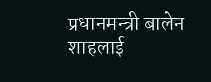प्रधानमन्त्री बालेन शाहलाई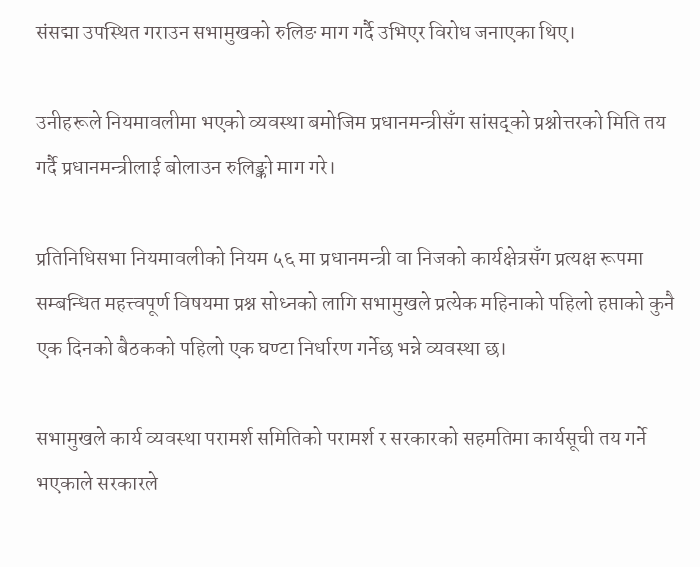संसद्मा उपस्थित गराउन सभामुखको रुलिङ माग गर्दै उभिएर विरोध जनाएका थिए।

उनीहरूले नियमावलीमा भएको व्यवस्था बमोजिम प्रधानमन्त्रीसँग सांसद्को प्रश्नोत्तरको मिति तय गर्दै प्रधानमन्त्रीलाई बोलाउन रुलिङ्को माग गरे।

प्रतिनिधिसभा नियमावलीको नियम ५६ मा प्रधानमन्त्री वा निजको कार्यक्षेत्रसँग प्रत्यक्ष रूपमा सम्बन्धित महत्त्वपूर्ण विषयमा प्रश्न सोध्नको लागि सभामुखले प्रत्येक महिनाको पहिलो हप्ताको कुनै एक दिनको बैठकको पहिलो एक घण्टा निर्धारण गर्नेछ भन्ने व्यवस्था छ।

सभामुखले कार्य व्यवस्था परामर्श समितिको परामर्श र सरकारको सहमतिमा कार्यसूची तय गर्ने भएकाले सरकारले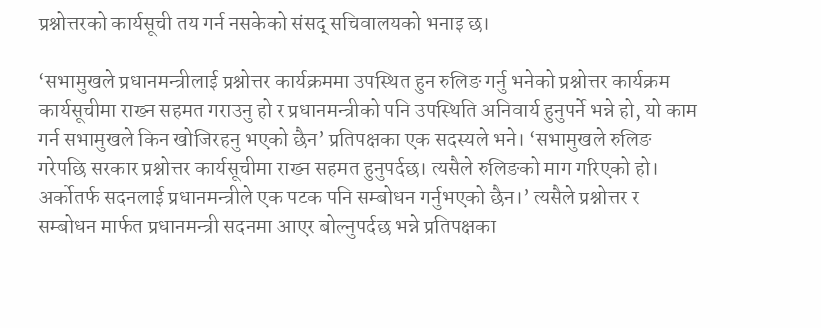प्रश्नोत्तरको कार्यसूची तय गर्न नसकेको संसद् सचिवालयको भनाइ छ।

‘सभामुखले प्रधानमन्त्रीलाई प्रश्नोत्तर कार्यक्रममा उपस्थित हुन रुलिङ गर्नु भनेको प्रश्नोत्तर कार्यक्रम कार्यसूचीमा राख्न सहमत गराउनु हो र प्रधानमन्त्रीको पनि उपस्थिति अनिवार्य हुनुपर्ने भन्ने हो, यो काम गर्न सभामुखले किन खोजिरहनु भएको छैन’ प्रतिपक्षका एक सदस्यले भने। ‘सभामुखले रुलिङ गरेपछि सरकार प्रश्नोत्तर कार्यसूचीमा राख्न सहमत हुनुपर्दछ। त्यसैले रुलिङको माग गरिएको हो। अर्कोतर्फ सदनलाई प्रधानमन्त्रीले एक पटक पनि सम्बोधन गर्नुभएको छैन।’ त्यसैले प्रश्नोत्तर र सम्बोधन मार्फत प्रधानमन्त्री सदनमा आएर बोल्नुपर्दछ भन्ने प्रतिपक्षका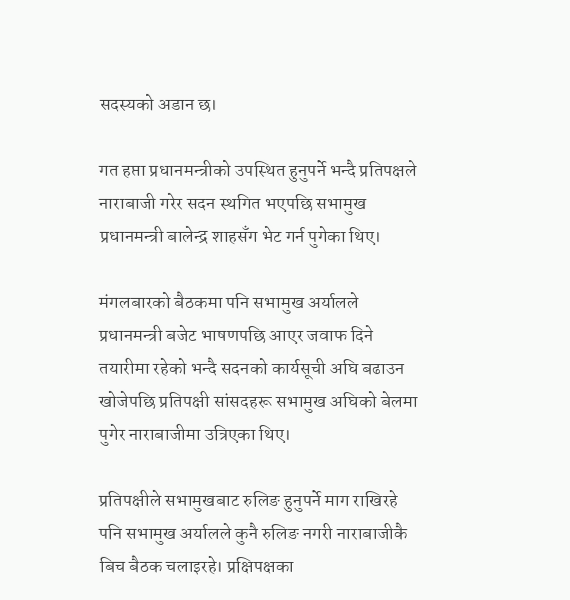सदस्यको अडान छ।

गत हप्ता प्रधानमन्त्रीको उपस्थित हुनुपर्ने भन्दै प्रतिपक्षले नाराबाजी गरेर सदन स्थगित भएपछि सभामुख प्रधानमन्त्री बालेन्द्र शाहसँग भेट गर्न पुगेका थिए।

मंगलबारको बैठकमा पनि सभामुख अर्यालले प्रधानमन्त्री बजेट भाषणपछि आएर जवाफ दिने तयारीमा रहेको भन्दै सदनको कार्यसूची अघि बढाउन खोजेपछि प्रतिपक्षी सांसदहरू सभामुख अघिको बेलमा पुगेर नाराबाजीमा उत्रिएका थिए।

प्रतिपक्षीले सभामुखबाट रुलिङ हुनुपर्ने माग राखिरहे पनि सभामुख अर्यालले कुनै रुलिङ नगरी नाराबाजीकै बिच बैठक चलाइरहे। प्रक्षिपक्षका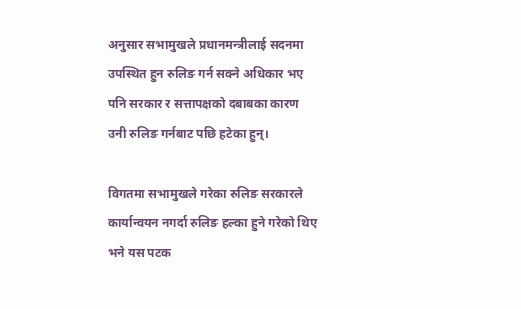अनुसार सभामुखले प्रधानमन्त्रीलाई सदनमा उपस्थित हुन रुलिङ गर्न सक्ने अधिकार भए पनि सरकार र सत्तापक्षको दबाबका कारण उनी रुलिङ गर्नबाट पछि हटेका हुन्।

विगतमा सभामुखले गरेका रुलिङ सरकारले कार्यान्वयन नगर्दा रुलिङ हल्का हुने गरेको थिए भने यस पटक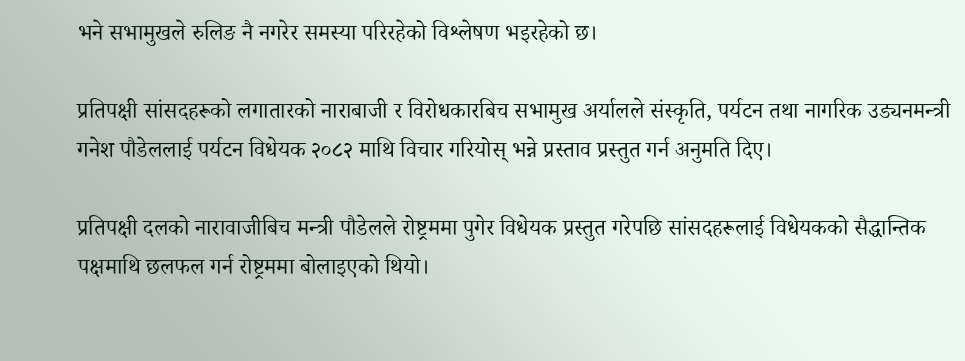भने सभामुखले रुलिङ नै नगरेर समस्या परिरहेको विश्लेषण भइरहेको छ।

प्रतिपक्षी सांसदहरूको लगातारको नाराबाजी र विरोधकारबिच सभामुख अर्यालले संस्कृति, पर्यटन तथा नागरिक उड्यनमन्त्री गनेश पौडेललाई पर्यटन विधेयक २०८२ माथि विचार गरियोस् भन्ने प्रस्ताव प्रस्तुत गर्न अनुमति दिए।

प्रतिपक्षी दलको नारावाजीबिच मन्त्री पौडेलले रोष्ट्रममा पुगेर विधेयक प्रस्तुत गरेपछि सांसदहरूलाई विधेयकको सैद्धान्तिक पक्षमाथि छलफल गर्न रोष्ट्रममा बोलाइएको थियो।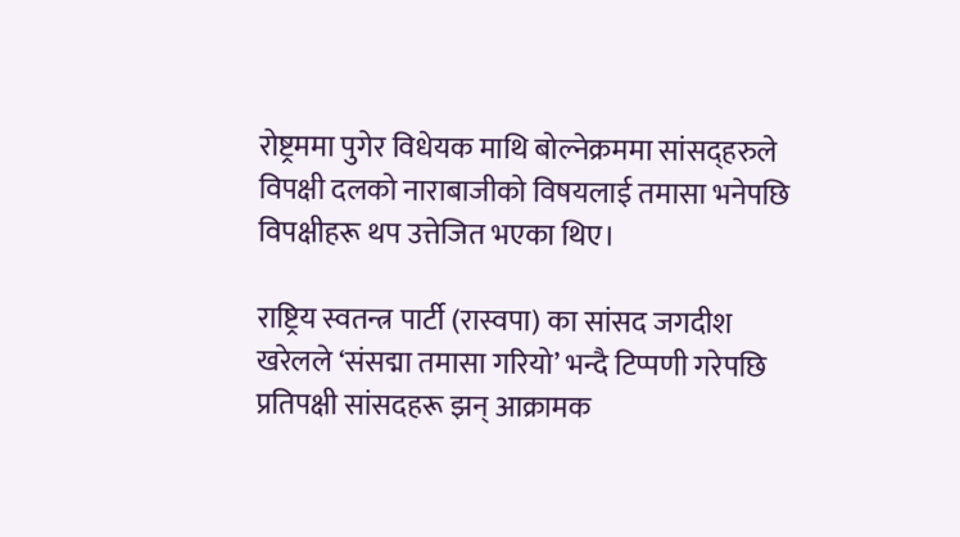रोष्ट्रममा पुगेर विधेयक माथि बोल्नेक्रममा सांसद्हरुले विपक्षी दलको नाराबाजीको विषयलाई तमासा भनेपछि विपक्षीहरू थप उत्तेजित भएका थिए।

राष्ट्रिय स्वतन्त्र पार्टी (रास्वपा) का सांसद जगदीश खरेलले ‘संसद्मा तमासा गरियो’ भन्दै टिप्पणी गरेपछि प्रतिपक्षी सांसदहरू झन् आक्रामक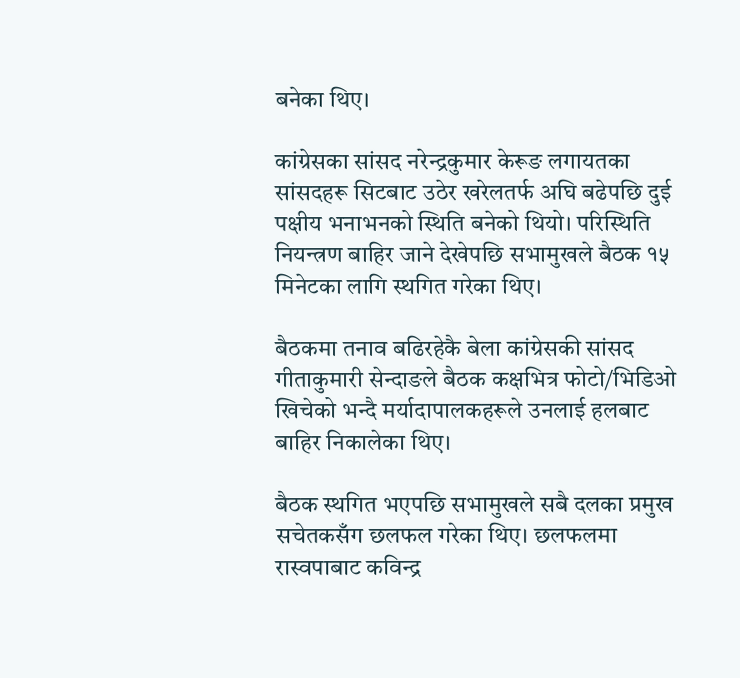बनेका थिए।

कांग्रेसका सांसद नरेन्द्रकुमार केरूङ लगायतका सांसदहरू सिटबाट उठेर खरेलतर्फ अघि बढेपछि दुई पक्षीय भनाभनको स्थिति बनेको थियो। परिस्थिति नियन्त्रण बाहिर जाने देखेपछि सभामुखले बैठक १५ मिनेटका लागि स्थगित गरेका थिए।

बैठकमा तनाव बढिरहेकै बेला कांग्रेसकी सांसद गीताकुमारी सेन्दाङले बैठक कक्षभित्र फोटो/भिडिओ खिचेको भन्दै मर्यादापालकहरूले उनलाई हलबाट बाहिर निकालेका थिए।

बैठक स्थगित भएपछि सभामुखले सबै दलका प्रमुख सचेतकसँग छलफल गरेका थिए। छलफलमा रास्वपाबाट कविन्द्र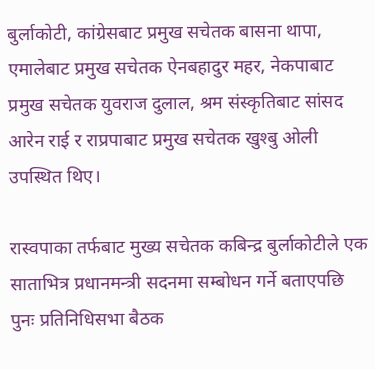बुर्लाकोटी, कांग्रेसबाट प्रमुख सचेतक बासना थापा, एमालेबाट प्रमुख सचेतक ऐनबहादुर महर, नेकपाबाट प्रमुख सचेतक युवराज दुलाल, श्रम संस्कृतिबाट सांसद आरेन राई र राप्रपाबाट प्रमुख सचेतक खुश्बु ओली उपस्थित थिए।

रास्वपाका तर्फबाट मुख्य सचेतक कबिन्द्र बुर्लाकोटीले एक साताभित्र प्रधानमन्त्री सदनमा सम्बोधन गर्ने बताएपछि पुनः प्रतिनिधिसभा बैठक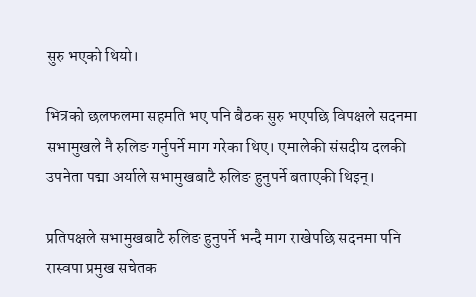सुरु भएको थियो।

भित्रको छलफलमा सहमति भए पनि बैठक सुरु भएपछि विपक्षले सदनमा सभामुखले नै रुलिङ गर्नुपर्ने माग गरेका थिए। एमालेकी संसदीय दलकी उपनेता पद्मा अर्याले सभामुखबाटै रुलिङ हुनुपर्ने बताएकी थिइन्।

प्रतिपक्षले सभामुखबाटै रुलिङ हुनुपर्ने भन्दै माग राखेपछि सदनमा पनि रास्वपा प्रमुख सचेतक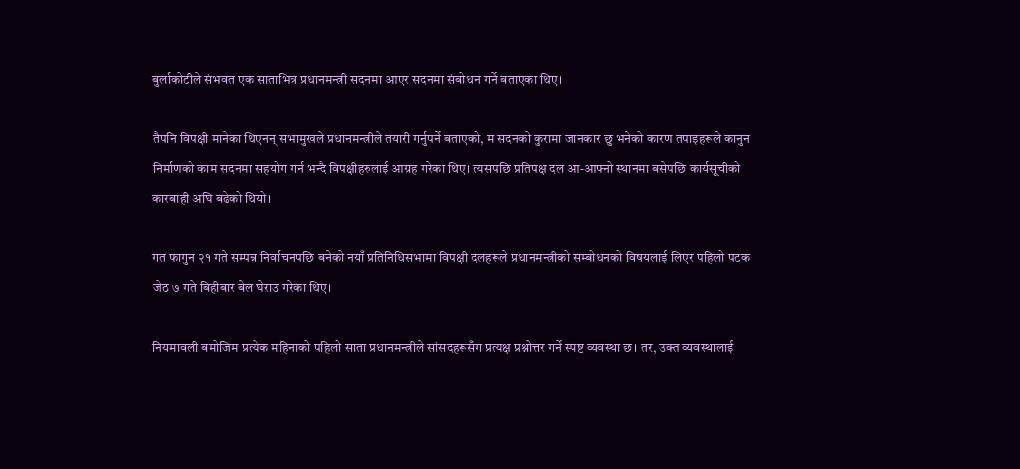बुर्लाकोटीले संभवत एक साताभित्र प्रधानमन्त्री सदनमा आएर सदनमा संबोधन गर्ने बताएका थिए।

तैपनि विपक्षी मानेका थिएनन् सभामुखले प्रधानमन्त्रीले तयारी गर्नुपर्ने बताएको, म सदनको कुरामा जानकार छु भनेको कारण तपाइहरूले कानुन निर्माणको काम सदनमा सहयोग गर्न भन्दै विपक्षीहरुलाई आग्रह गरेका थिए। त्यसपछि प्रतिपक्ष दल आ-आफ्नो स्थानमा बसेपछि कार्यसूचीको कारबाही अघि बढेको थियो।

गत फागुन २१ गते सम्पन्न निर्वाचनपछि बनेको नयाँ प्रतिनिधिसभामा विपक्षी दलहरूले प्रधानमन्त्रीको सम्बोधनको विषयलाई लिएर पहिलो पटक जेठ ७ गते बिहीबार बेल घेराउ गरेका थिए।

नियमावली बमोजिम प्रत्येक महिनाको पहिलो साता प्रधानमन्त्रीले सांसदहरूसँग प्रत्यक्ष प्रश्नोत्तर गर्ने स्पष्ट व्यवस्था छ। तर, उक्त व्यवस्थालाई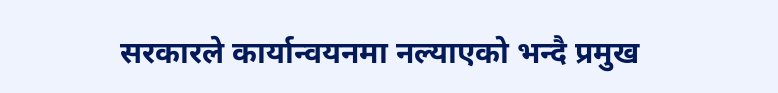सरकारले कार्यान्वयनमा नल्याएको भन्दै प्रमुख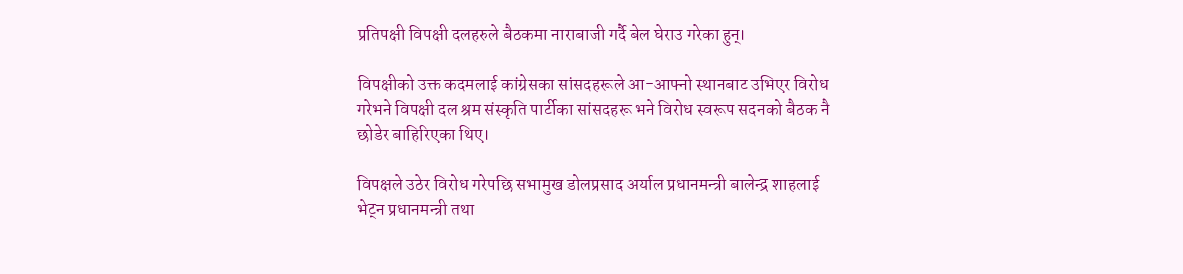प्रतिपक्षी विपक्षी दलहरुले बैठकमा नाराबाजी गर्दै बेल घेराउ गरेका हुन्।

विपक्षीको उक्त कदमलाई कांग्रेसका सांसदहरूले आ-आफ्नो स्थानबाट उभिएर विरोध गरेभने विपक्षी दल श्रम संस्कृति पार्टीका सांसदहरू भने विरोध स्वरूप सदनको बैठक नै छोडेर बाहिरिएका थिए।

विपक्षले उठेर विरोध गरेपछि सभामुख डोलप्रसाद अर्याल प्रधानमन्त्री बालेन्द्र शाहलाई भेट्न प्रधानमन्त्री तथा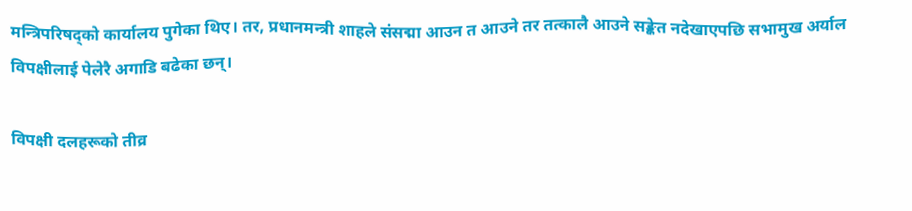मन्त्रिपरिषद्को कार्यालय पुगेका थिए। तर, प्रधानमन्त्री शाहले संसद्मा आउन त आउने तर तत्कालै आउने सङ्केत नदेखाएपछि सभामुख अर्याल विपक्षीलाई पेलेरै अगाडि बढेका छन्।

विपक्षी दलहरूको तीव्र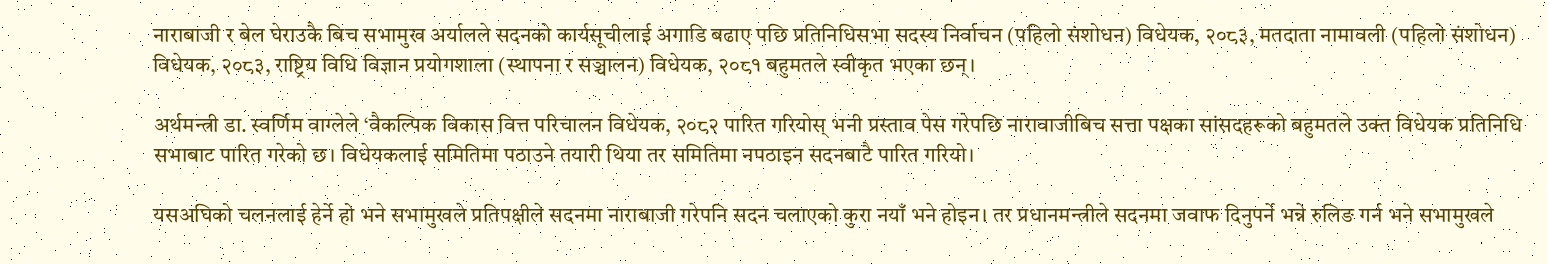नाराबाजी र बेल घेराउकै बिच सभामुख अर्यालले सदनको कार्यसूचीलाई अगाडि बढाए पछि प्रतिनिधिसभा सदस्य निर्वाचन (पहिलो संशोधन) विधेयक, २०८३, मतदाता नामावली (पहिलो संशोधन) विधेयक, २०८३, राष्ट्रिय विधि विज्ञान प्रयोगशाला (स्थापना र सञ्चालन) विधेयक, २०८१ बहुमतले स्वीकृत भएका छन्।

अर्थमन्त्री डा. स्वर्णिम वाग्लेले ‘वैकल्पिक विकास वित्त परिचालन विधेयक, २०८२ पारित गरियोस् भनी प्रस्ताव पेस गरेपछि नारावाजीबिच सत्ता पक्षका सांसदहरूको बहुमतले उक्त विधेयक प्रतिनिधि सभाबाट पारित गरेको छ। विधेयकलाई समितिमा पठाउने तयारी थिया तर समितिमा नपठाइन सदनबाटै पारित गरियो।

यसअघिको चलनलाई हेर्ने हो भने सभामुखले प्रतिपक्षीले सदनमा नाराबाजी गरेपनि सदन चलाएको कुरा नयाँ भने होइन। तर प्रधानमन्त्रीले सदनमा जवाफ दिनुपर्ने भन्ने रुलिङ गर्न भने सभामुखले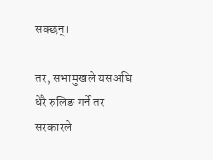सक्छन्।

तर, सभामुखले यसअघि धेरै रुलिङ गर्ने तर सरकारले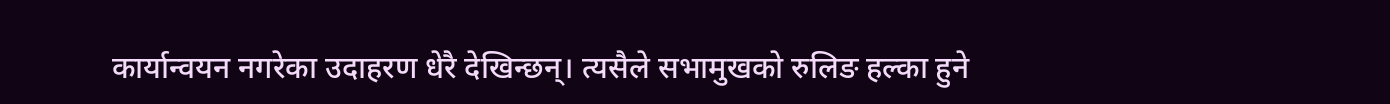कार्यान्वयन नगरेका उदाहरण धेरै देखिन्छन्। त्यसैले सभामुखको रुलिङ हल्का हुने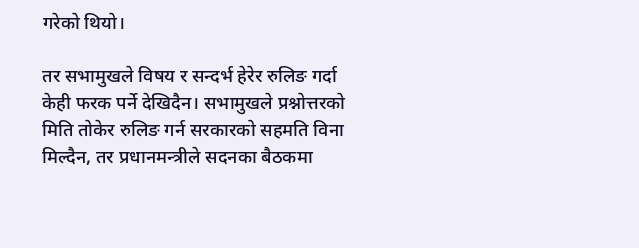गरेको थियो।

तर सभामुखले विषय र सन्दर्भ हेरेर रुलिङ गर्दा केही फरक पर्ने देखिदैन। सभामुखले प्रश्नोत्तरको मिति तोकेर रुलिङ गर्न सरकारको सहमति विना मिल्दैन, तर प्रधानमन्त्रीले सदनका बैठकमा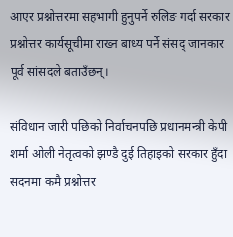आएर प्रश्नोत्तरमा सहभागी हुनुपर्ने रुलिङ गर्दा सरकार प्रश्नोत्तर कार्यसूचीमा राख्न बाध्य पर्ने संसद् जानकार पूर्व सांसदले बताउँछन्।

संविधान जारी पछिको निर्वाचनपछि प्रधानमन्त्री केपी शर्मा ओली नेतृत्वको झण्डै दुई तिहाइको सरकार हुँदा सदनमा कमै प्रश्नोत्तर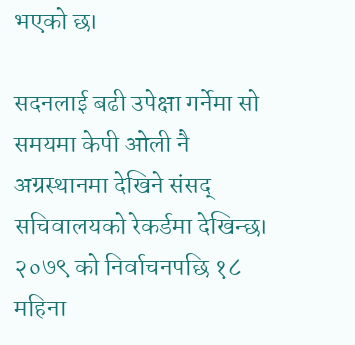भएको छ।

सदनलाई बढी उपेक्षा गर्नेमा सो समयमा केपी ओली नै अग्रस्थानमा देखिने संसद् सचिवालयको रेकर्डमा देखिन्छ। २०७९ को निर्वाचनपछि १८ महिना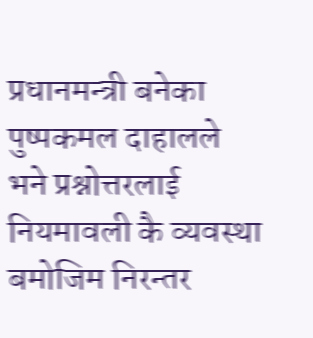प्रधानमन्त्री बनेका पुष्पकमल दाहालले भने प्रश्नोत्तरलाई नियमावली कै व्यवस्था बमोजिम निरन्तर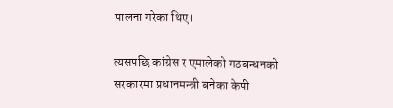पालना गरेका थिए।

त्यसपछि कांग्रेस र एमालेको गठबन्धनको सरकारमा प्रधानमन्त्री बनेका केपी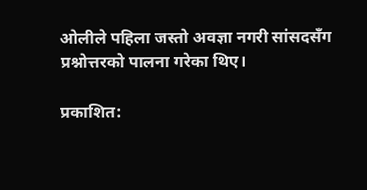ओलीले पहिला जस्तो अवज्ञा नगरी सांसदसँग प्रश्नोत्तरको पालना गरेका थिए।

प्रकाशित: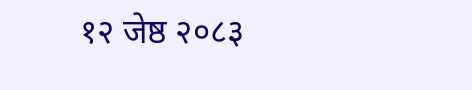१२ जेष्ठ २०८३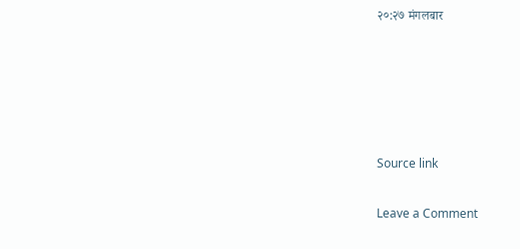२०:२७ मंगलबार





Source link

Leave a Comment